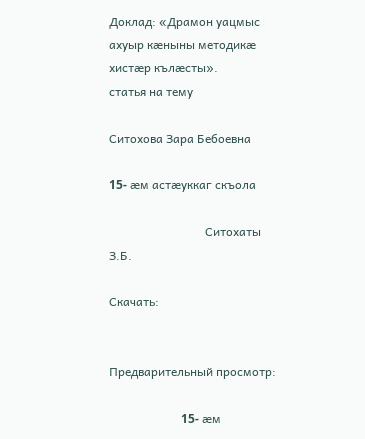Доклад: «Драмон уацмыс ахуыр кæныны методикæ хистæр кълæсты».
статья на тему

Ситохова Зара Бебоевна

15- æм астæуккаг скъола

                                Ситохаты З.Б.

Скачать:


Предварительный просмотр:

                        15- æм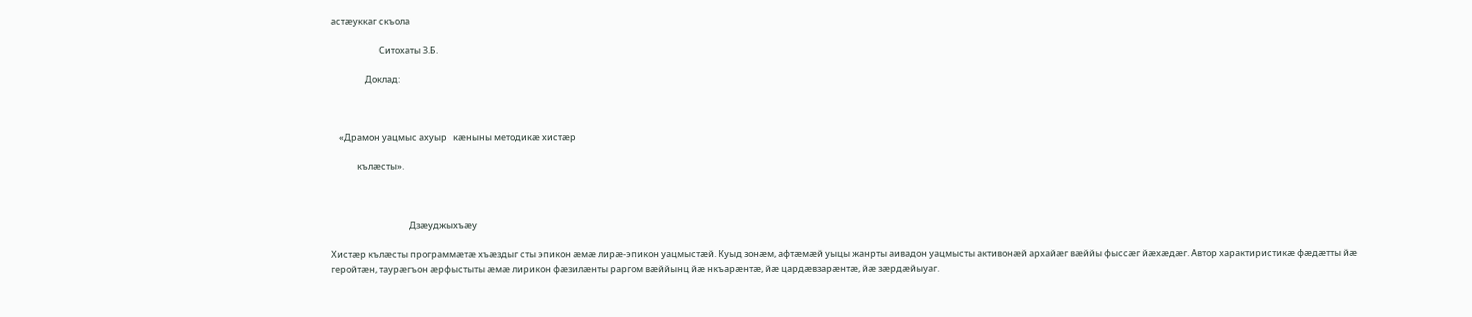астæуккаг скъола

                        Ситохаты З.Б.

                 Доклад:



    «Драмон уацмыс ахуыр   кæныны методикæ хистæр

             кълæсты».



                                       Дзæуджыхъæу

Хистæр кълæсты программæтæ хъæздыг сты эпикон æмæ лирæ-эпикон уацмыстæй. Куыд зонæм, афтæмæй уыцы жанрты аивадон уацмысты активонæй архайæг вæййы фыссæг йæхæдæг. Автор характиристикæ фæдæтты йæ геройтæн, таурæгъон æрфыстыты æмæ лирикон фæзилæнты раргом вæййынц йæ нкъарæнтæ, йæ цардæвзарæнтæ, йæ зæрдæйыуаг.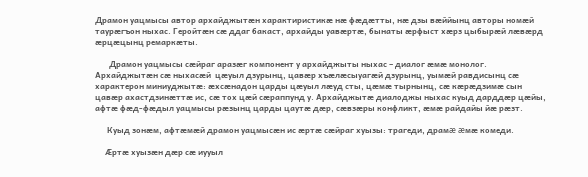Драмон уацмысы автор архайджытæн характиристикæ нæ фæдæтты, нæ дзы вæййынц авторы номæй таурæгъон ныхас. Геройтæн сæ ддаг бакаст, архайды уавæртæ, бынаты æрфыст хæрз цыбырæй лæвæрд æрцæцынц ремаркæты.

       Драмон уацмысы сæйраг аразæг компонент у архайджыты ныхас – диалог æмæ монолог. Архайджытæн сæ ныхасæй  цæуыл дзурынц, цавæр хъæлæсыуагæй дзурынц, уымæй равдисынц сæ характерон миниуджытæ: æхсæнадон царды цæуыл лæуд сты, цæмæ тырнынц, сæ кæрæдзимæ сын цавæр ахастдзинæттæ ис, сæ тох цæй сæраппунд у. Архайджытæ диалоджы ныхас куыд дарддæр цæйы, афтæ фæд-фæдыл уацмысы рæзынц царды цаутæ дæр, сæвзæры конфликт, æмæ райдайы йæ рæзт.

      Куыд зонæм, афтæмæй драмон уацмысæн ис æртæ сæйраг хуызы: трагеди, драмæ æмæ комеди.

     Æртæ хуызæн дæр сæ иууыл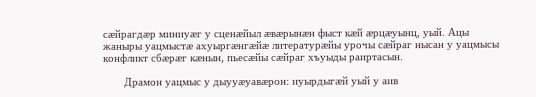сæйрагдæр миниуæг у сценæйыл æвæрынæн фыст кæй æрцæуынц, уый. Ацы жаныры уацмыстæ ахуыргæнгæйæ литературæйы урочы сæйраг нысан у уацмысы конфликт сбæрæг кæнын, пьесæйы сæйраг хъуыды раиртасын.

       Драмон уацмыс у дыууæуавæрон: иуырдыгæй уый у аив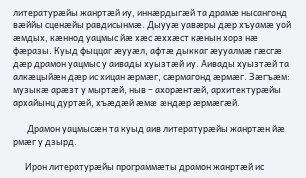литературæйы жанртæй иу, иннæрдыгæй та драмæ нысангонд вæййы сценæйы равдисынмæ. Дыууæ уавæры дæр хъуамæ уой æмдых, кæннод уацмыс йæ хæс æххæст кæнын хорз нæ фæразы. Куыд фыццаг æууæл, афтæ дыккаг æууалмæ гæсгæ дæр драмон уацмыс у аивады хуызтæй иу. Аивады хуызтæй та алкæцыйæн дæр ис хицан æрмæг, сæрмагонд æрмæг. Зæгъæм: музыкæ арæзт у мыртæй, ныв – ахорæнтæй, архитектурæйы архайынц дуртæй, хъæдæй æмæ æндæр æрмæгæй.

       Драмон уацмысæн та куыд аив литературæйы жанртæн йæ рмæг у дзырд.

      Ирон литературæйы программæты драмон жанртæй ис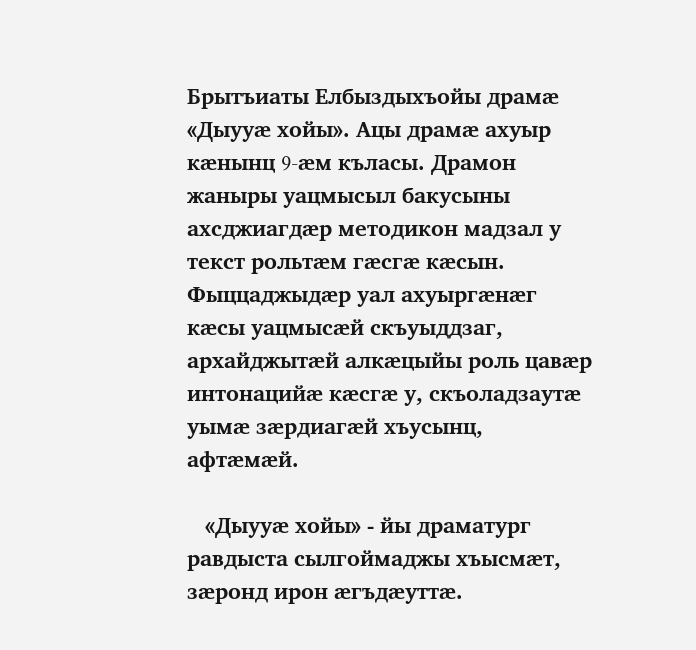Брытъиаты Елбыздыхъойы драмæ «Дыууæ хойы». Ацы драмæ ахуыр кæнынц 9-æм къласы. Драмон жаныры уацмысыл бакусыны ахсджиагдæр методикон мадзал у текст рольтæм гæсгæ кæсын. Фыццаджыдæр уал ахуыргæнæг кæсы уацмысæй скъуыддзаг, архайджытæй алкæцыйы роль цавæр интонацийæ кæсгæ у, скъоладзаутæ уымæ зæрдиагæй хъусынц, афтæмæй.

   «Дыууæ хойы» - йы драматург равдыста сылгоймаджы хъысмæт, зæронд ирон æгъдæуттæ.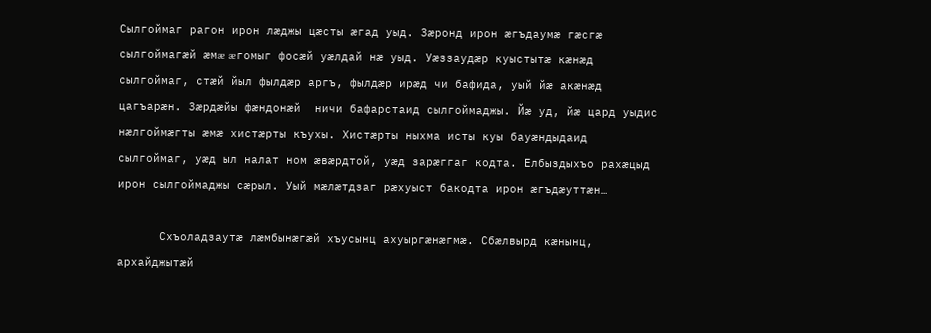Сылгоймаг рагон ирон лæджы цæсты æгад уыд. Зæронд ирон æгъдаумæ гæсгæ сылгоймагæй æмæ æгомыг фосæй уæлдай нæ уыд. Уæззаудæр куыстытæ кæнæд сылгоймаг, стæй йыл фылдæр аргъ, фылдæр ирæд чи бафида, уый йæ акæнæд цагъарæн. Зæрдæйы фæндонæй  ничи бафарстаид сылгоймаджы. Йæ уд, йæ цард уыдис нæлгоймæгты æмæ хистæрты къухы. Хистæрты ныхма исты куы бауæндыдаид сылгоймаг, уæд ыл налат ном æвæрдтой, уæд зарæггаг кодта. Елбыздыхъо рахæцыд ирон сылгоймаджы сæрыл. Уый мæлæтдзаг рæхуыст бакодта ирон æгъдæуттæн…

      Схъоладзаутæ лæмбынæгæй хъусынц ахуыргæнæгмæ. Сбæлвырд кæнынц, архайджытæй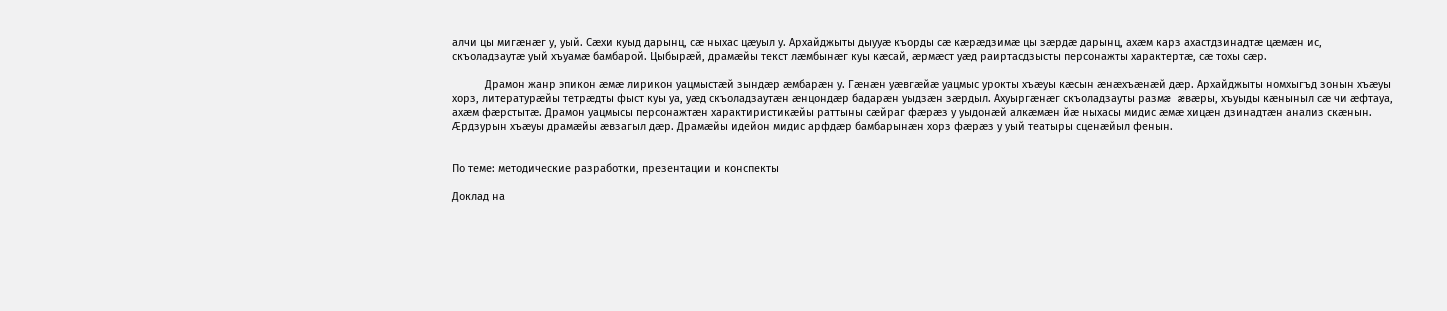алчи цы мигæнæг у, уый. Сæхи куыд дарынц, сæ ныхас цæуыл у. Архайджыты дыууæ къорды сæ кæрæдзимæ цы зæрдæ дарынц, ахæм карз ахастдзинадтæ цæмæн ис, скъоладзаутæ уый хъуамæ бамбарой. Цыбырæй, драмæйы текст лæмбынæг куы кæсай, æрмæст уæд раиртасдзысты персонажты характертæ, сæ тохы сæр.

           Драмон жанр эпикон æмæ лирикон уацмыстæй зындæр æмбарæн у. Гæнæн уæвгæйæ уацмыс урокты хъæуы кæсын æнæхъæнæй дæр. Архайджыты номхыгъд зонын хъæуы хорз, литературæйы тетрæдты фыст куы уа, уæд скъоладзаутæн æнцондæр бадарæн уыдзæн зæрдыл. Ахуыргæнæг скъоладзауты размæ æвæры, хъуыды кæныныл сæ чи æфтауа, ахæм фæрстытæ. Драмон уацмысы персонажтæн характиристикæйы раттыны сæйраг фæрæз у уыдонæй алкæмæн йæ ныхасы мидис æмæ хицæн дзинадтæн анализ скæнын. Æрдзурын хъæуы драмæйы æвзагыл дæр. Драмæйы идейон мидис арфдæр бамбарынæн хорз фæрæз у уый театыры сценæйыл фенын.


По теме: методические разработки, презентации и конспекты

Доклад на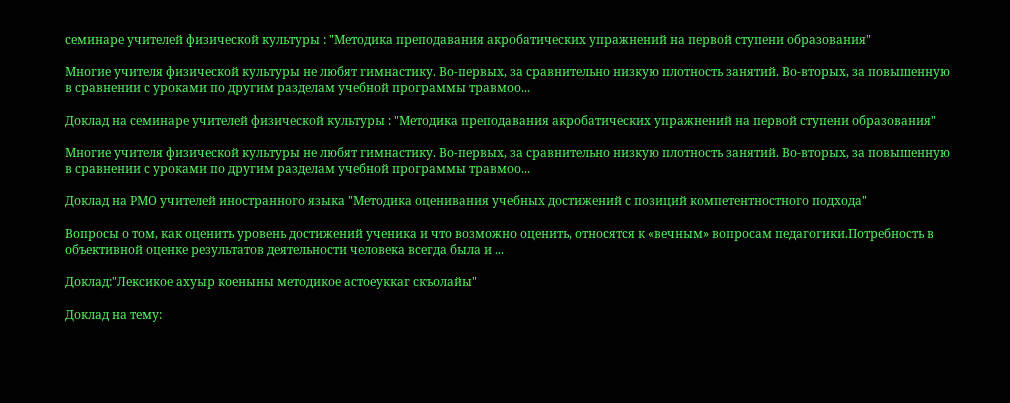семинаре учителей физической культуры : "Методика преподавания акробатических упражнений на первой ступени образования"

Многие учителя физической культуры не любят гимнастику. Во-первых, за сравнительно низкую плотность занятий. Во-вторых, за повышенную в сравнении с уроками по другим разделам учебной программы травмоо...

Доклад на семинаре учителей физической культуры : "Методика преподавания акробатических упражнений на первой ступени образования"

Многие учителя физической культуры не любят гимнастику. Во-первых, за сравнительно низкую плотность занятий. Во-вторых, за повышенную в сравнении с уроками по другим разделам учебной программы травмоо...

Доклад на РМО учителей иностранного языка "Методика оценивания учебных достижений с позиций компетентностного подхода"

Вопросы о том, как оценить уровень достижений ученика и что возможно оценить, относятся к «вечным» вопросам педагогики.Потребность в объективной оценке результатов деятельности человека всегда была и ...

Доклад:"Лексикое ахуыр коеныны методикое астоеуккаг скъолайы"

Доклад на тему: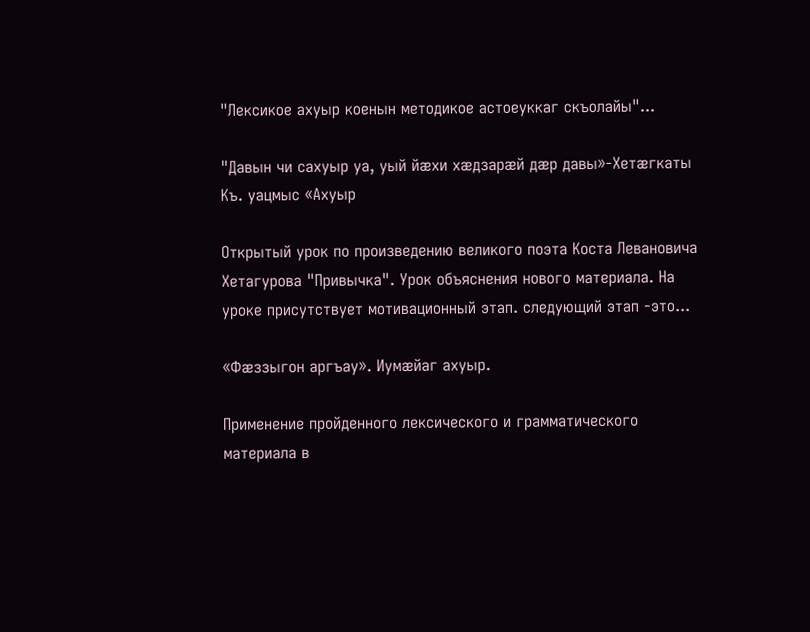"Лексикое ахуыр коенын методикое астоеуккаг скъолайы"...

"Давын чи сахуыр уа, уый йæхи хæдзарæй дæр давы»-Хетæгкаты Къ. уацмыс «Ахуыр

Открытый урок по произведению великого поэта Коста Левановича Хетагурова "Привычка". Урок объяснения нового материала. На уроке присутствует мотивационный этап. следующий этап -это...

«Фæззыгон аргъау». Иумæйаг ахуыр.

Применение пройденного лексического и грамматического материала в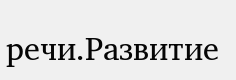речи.Развитие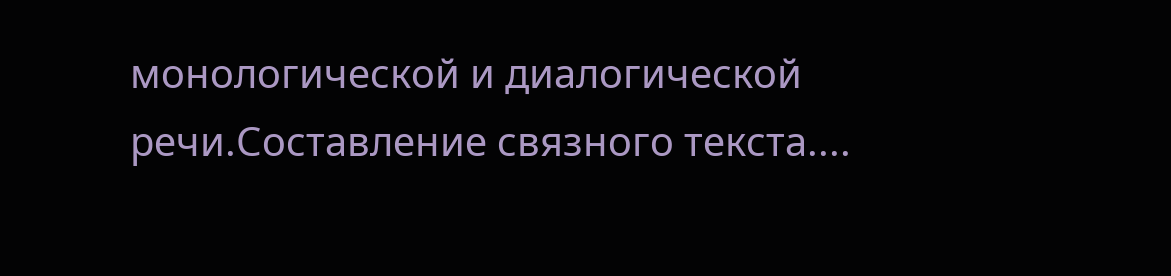монологической и диалогической речи.Составление связного текста....